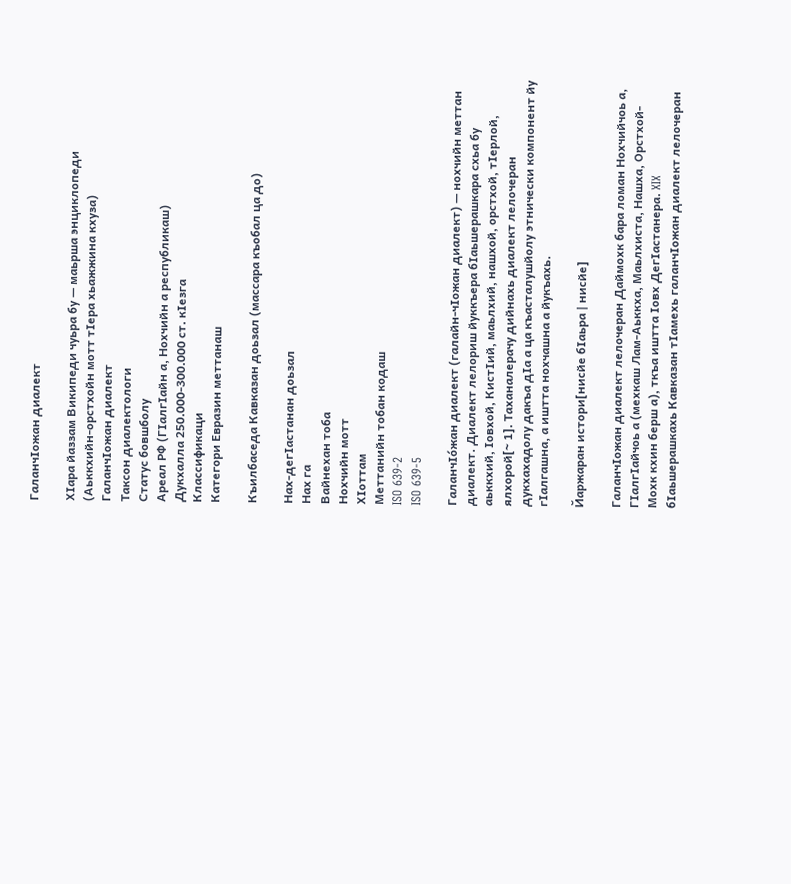ГаланчӀожан диалект

ХӀара йаззам Википеди чуьра бу — маьрша энциклопеди
(Аьккхийн-орстхойн мотт тӀера хьажжина кхуза)
ГаланчӀожан диалект
Таксон диалектологи
Статус бовшболу
Ареал РФ (ГӀалгӀайн а, Нохчийн а республикаш)
Дукхалла 250.000-300.000 ст. кӀезга
Классификаци
Категори Евразин меттанаш

Къилбаседа Кавказан доьзал (массара къобал ца до)

Нах-дегӀастанан доьзал
Нах га
Вайнехан тоба
Нохчийн мотт
ХӀоттам
Меттанийн тобан кодаш
ISO 639-2
ISO 639-5

ГаланчӀо́жан диалект (галайн-чIожан диалект) — нохчийн меттан диалект. Диалект лелориш йуккъера бӀаьшерашкара схьа бу аьккхий, Ӏовхой, КистӀий, маьлхий, нашхой, орстхой, тӀерлой, ялхорой[~ 1]. Таханалерачу дийнахь диалект лелочеран дукхахадолу дакъа дӀа а ца къасталушйолу этнически компонент йу гӀалгашна, а иштта нохчашна а йукъахь.

Йаржаран истори[нисйе бӀаьра | нисйе]

ГаланчӀожан диалект лелочеран Даймохк бара ломан Нохчийчоь а, ГӀалгӀайчоь а (мехкаш Лам-Аьккха, Маьлхиста, Нашха, Орстхой-Мохк кхин берш а), ткъа иштта Ӏовх ДегӀастанера. XIX бӀаьшерашкахь Кавказан тӀамехь галанчӀожан диалект лелочеран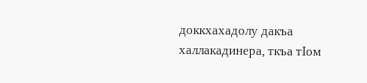доккхахадолу дакъа халлакадинера, ткъа тӀом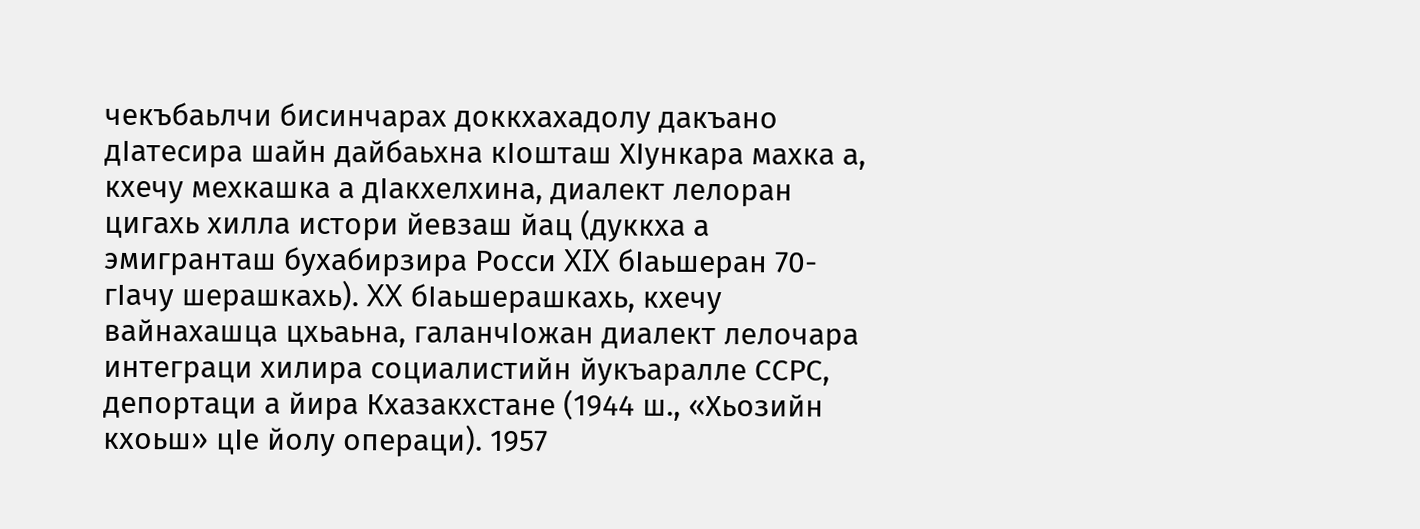чекъбаьлчи бисинчарах доккхахадолу дакъано дӀатесира шайн дайбаьхна кӀошташ ХӀункара махка а, кхечу мехкашка а дӀакхелхина, диалект лелоран цигахь хилла истори йевзаш йац (дуккха а эмигранташ бухабирзира Росси XIX бӀаьшеран 70-гӀачу шерашкахь). XX бӀаьшерашкахь, кхечу вайнахашца цхьаьна, галанчӀожан диалект лелочара интеграци хилира социалистийн йукъаралле ССРС, депортаци а йира Кхазакхстане (1944 ш., «Хьозийн кхоьш» цӀе йолу операци). 1957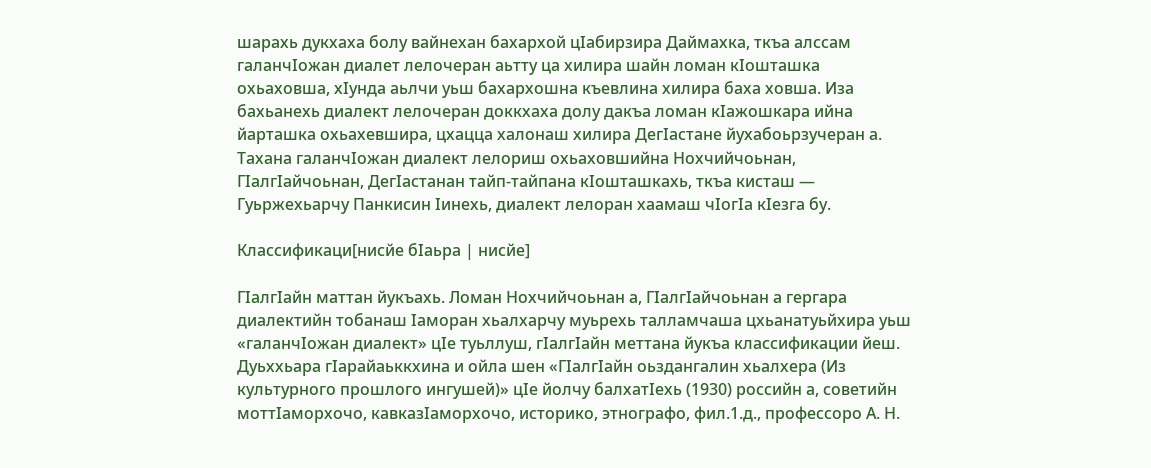шарахь дукхаха болу вайнехан бахархой цӀабирзира Даймахка, ткъа алссам галанчӀожан диалет лелочеран аьтту ца хилира шайн ломан кӀошташка охьаховша, хӀунда аьлчи уьш бахархошна къевлина хилира баха ховша. Иза бахьанехь диалект лелочеран доккхаха долу дакъа ломан кӀажошкара ийна йарташка охьахевшира, цхацца халонаш хилира ДегӀастане йухабоьрзучеран а. Тахана галанчӀожан диалект лелориш охьаховшийна Нохчийчоьнан, ГӀалгӀайчоьнан, ДегӀастанан тайп-тайпана кӀошташкахь, ткъа кисташ — Гуьржехьарчу Панкисин Ӏинехь, диалект лелоран хаамаш чӀогӀа кӀезга бу.

Классификаци[нисйе бӀаьра | нисйе]

ГӀалгӀайн маттан йукъахь. Ломан Нохчийчоьнан а, ГӀалгӀайчоьнан а гергара диалектийн тобанаш Ӏаморан хьалхарчу муьрехь талламчаша цхьанатуьйхира уьш «галанчӀожан диалект» цӀе туьллуш, гӀалгӀайн меттана йукъа классификации йеш. Дуьххьара гӀарайаьккхина и ойла шен «ГӀалгӀайн оьздангалин хьалхера (Из культурного прошлого ингушей)» цӀе йолчу балхатӀехь (1930) российн а, советийн моттӀаморхочо, кавказӀаморхочо, историко, этнографо, фил.1.д., профессоро А. Н.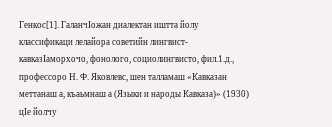Генкос[1]. ГаланчӀожан диалектан иштта йолу классификаци лелайора советийн лингвист-кавказӀаморхочо, фонолого, социолингвисто, фил.1.д., профессоро Н. Ф. Яковлевс, шен талламаш «Кавказан меттанаш а, къаьмнаш а (Языки и народы Кавказа)» (1930) цӀе йолчу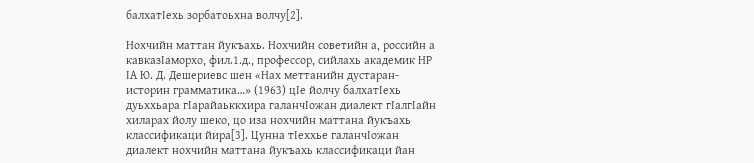балхатӀехь зорбатоьхна волчу[2].

Нохчийн маттан йукъахь. Нохчийн советийн а, российн а кавказӀаморхо, фил.1.д., профессор, сийлахь академик НР ӀА Ю. Д. Дешериевс шен «Нах меттанийн дустаран-историн грамматика…» (1963) цӀе йолчу балхатӀехь дуьххьара гӀарайаьккхира галанчӀожан диалект гӀалгӀайн хиларах йолу шеко, цо иза нохчийн маттана йукъахь классификаци йира[3]. Цунна тӀеххье галанчӀожан диалект нохчийн маттана йукъахь классификаци йан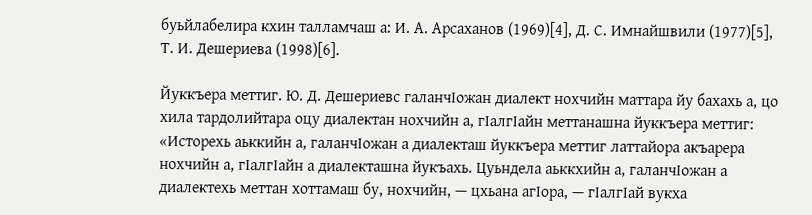буьйлабелира кхин талламчаш а: И. А. Арсаханов (1969)[4], Д. С. Имнайшвили (1977)[5], Т. И. Дешериева (1998)[6].

Йуккъера меттиг. Ю. Д. Дешериевс галанчӀожан диалект нохчийн маттара йу бахахь а, цо хила тардолийтара оцу диалектан нохчийн а, гӀалгӀайн меттанашна йуккъера меттиг: «Исторехь аьккийн а, галанчӀожан а диалекташ йуккъера меттиг латтайора акъарера нохчийн а, гӀалгӀайн а диалекташна йукъахь. Цуьндела аьккхийн а, галанчӀожан а диалектехь меттан хоттамаш бу, нохчийн, — цхьана агӀора, — гӀалгӀай вукха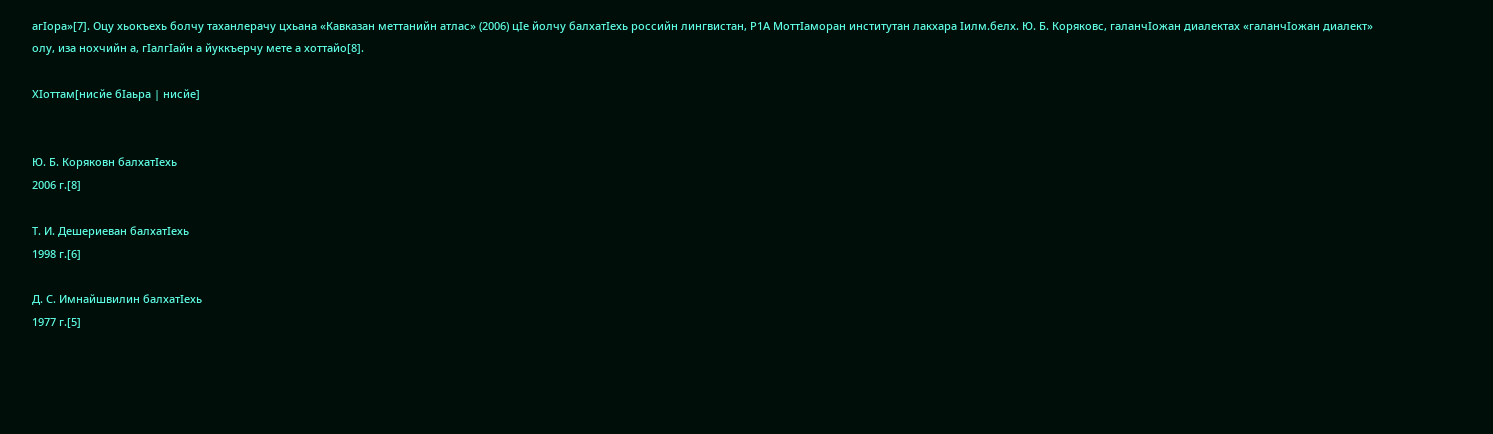агӀора»[7]. Оцу хьокъехь болчу таханлерачу цхьана «Кавказан меттанийн атлас» (2006) цӀе йолчу балхатӀехь российн лингвистан, Р1А МоттӀаморан институтан лакхара Ӏилм.белх. Ю. Б. Коряковс, галанчӀожан диалектах «галанчӀожан диалект» олу, иза нохчийн а, гӀалгӀайн а йуккъерчу мете а хоттайо[8].

ХӀоттам[нисйе бӀаьра | нисйе]


Ю. Б. Коряковн балхатӀехь
2006 г.[8]

Т. И. Дешериеван балхатӀехь
1998 г.[6]

Д. С. Имнайшвилин балхатӀехь
1977 г.[5]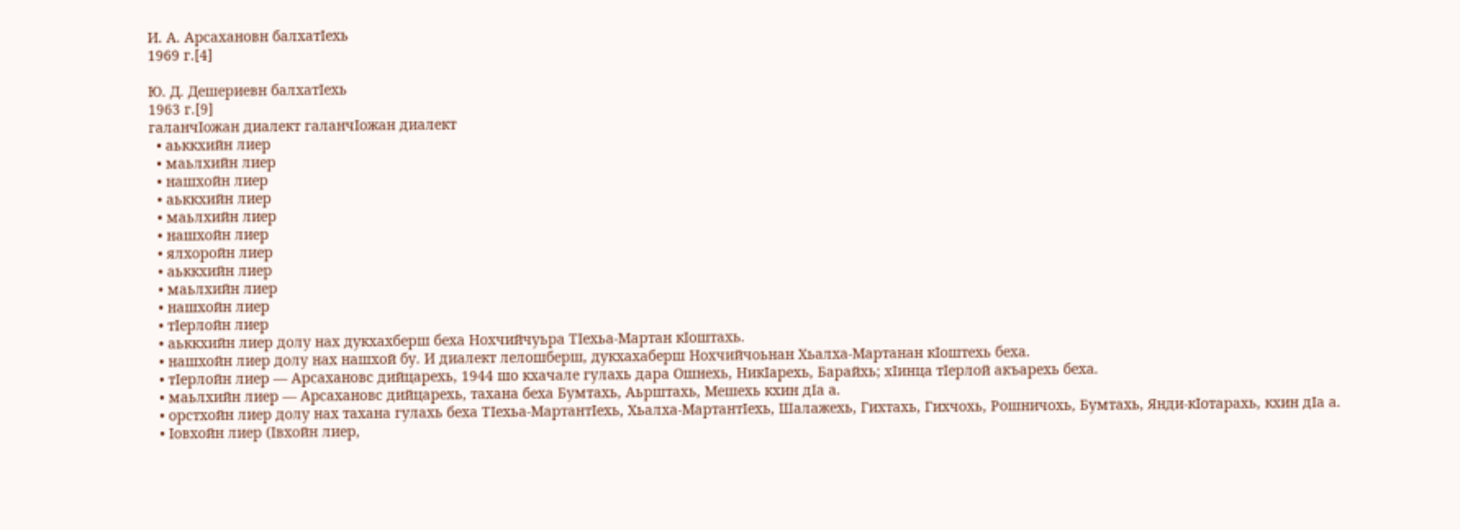И. А. Арсахановн балхатӀехь
1969 г.[4]

Ю. Д. Дешериевн балхатӀехь
1963 г.[9]
галанчӀожан диалект галанчӀожан диалект
  • аьккхийн лиер
  • маьлхийн лиер
  • нашхойн лиер
  • аьккхийн лиер
  • маьлхийн лиер
  • нашхойн лиер
  • ялхоройн лиер
  • аьккхийн лиер
  • маьлхийн лиер
  • нашхойн лиер
  • тӀерлойн лиер
  • аьккхийн лиер долу нах дукхахберш беха Нохчийчуьра ТӀехьа-Мартан кӀоштахь.
  • нашхойн лиер долу нах нашхой бу. И диалект лелошберш, дукхахаберш Нохчийчоьнан Хьалха-Мартанан кӀоштехь беха.
  • тӀерлойн лиер — Арсахановс дийцарехь, 1944 шо кхачале гулахь дара Ошнехь, НикӀарехь, Барайхь; хӀинца тӀерлой акъарехь беха.
  • маьлхийн лиер — Арсахановс дийцарехь, тахана беха Бумтахь, Аьрштахь, Мешехь кхин дӀа а.
  • орстхойн лиер долу нах тахана гулахь беха ТӀехьа-МартантӀехь, Хьалха-МартантӀехь, Шалажехь, Гихтахь, Гихчохь, Рошничохь, Бумтахь, Янди-кӀотарахь, кхин дӀа а.
  • Ӏовхойн лиер (Ӏвхойн лиер,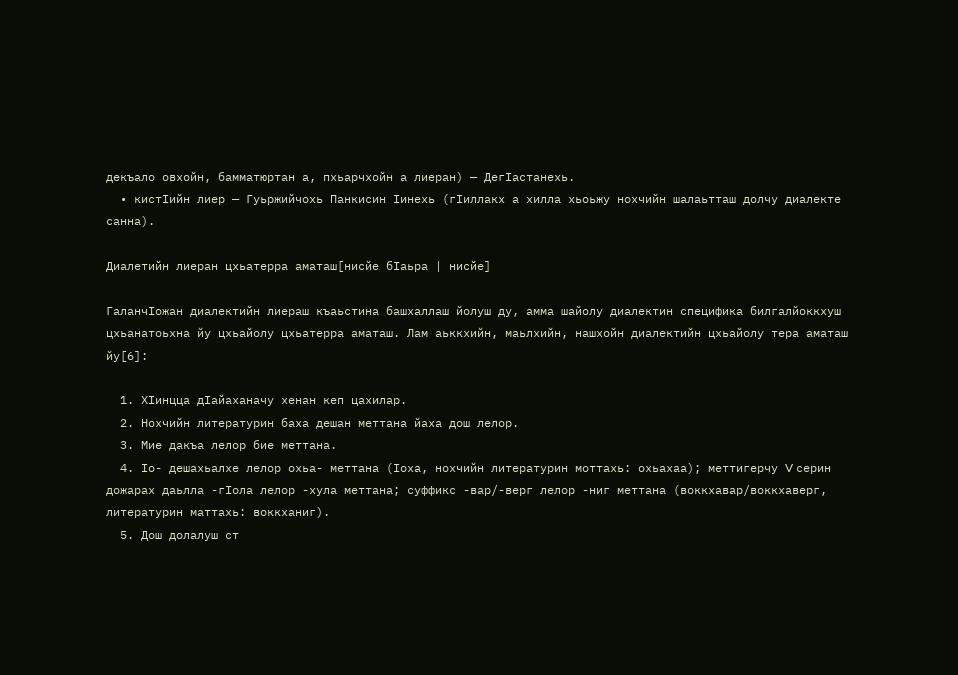декъало овхойн, бамматюртан а, пхьарчхойн а лиеран) — ДегӀастанехь.
  • кистӀийн лиер — Гуьржийчохь Панкисин Ӏинехь (гӀиллакх а хилла хьоьжу нохчийн шалаьтташ долчу диалекте санна).

Диалетийн лиеран цхьатерра аматаш[нисйе бӀаьра | нисйе]

ГаланчӀожан диалектийн лиераш къаьстина башхаллаш йолуш ду, амма шайолу диалектин специфика билгалйоккхуш цхьанатоьхна йу цхьайолу цхьатерра аматаш. Лам аьккхийн, маьлхийн, нашхойн диалектийн цхьайолу тера аматаш йу[6]:

  1. ХӀинцца дӀайаханачу хенан кеп цахилар.
  2. Нохчийн литературин баха дешан меттана йаха дош лелор.
  3. Мие дакъа лелор бие меттана.
  4. Ӏо- дешахьалхе лелор охьа- меттана (Ӏоха, нохчийн литературин моттахь: охьахаа); меттигерчу V серин дожарах даьлла -гӀола лелор -хула меттана; суффикс -вар/-верг лелор -ниг меттана (воккхавар/воккхаверг, литературин маттахь: воккханиг).
  5. Дош долалуш ст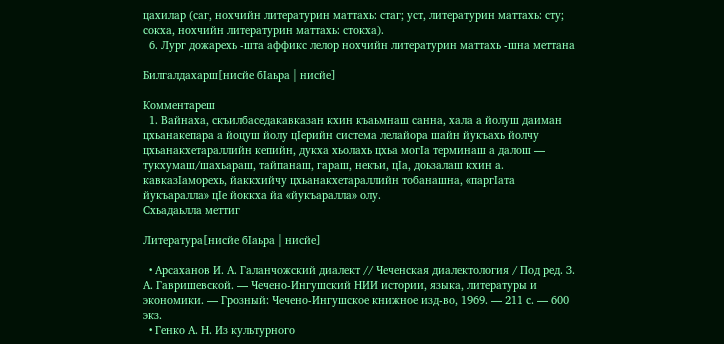цахилар (саг, нохчийн литературин маттахь: стаг; уст, литературин маттахь: сту; сокха, нохчийн литературин маттахь: стокха).
  6. Лург дожарехь -шта аффикс лелор нохчийн литературин маттахь -шна меттана

Билгалдахарш[нисйе бӀаьра | нисйе]

Комментареш
  1. Вайнаха, скъилбаседакавказан кхин къаьмнаш санна, хала а йолуш даиман цхьанакепара а йоцуш йолу цӀерийн система лелайора шайн йукъахь йолчу цхьанакхетараллийн кепийн, дукха хьолахь цхьа могӀа терминаш а далош — тукхумаш/шахьараш, тайпанаш, гараш, некъи, цӀа, доьзалаш кхин а. кавказӀаморехь, йаккхийчу цхьанакхетараллийн тобанашна, «паргӀата йукъаралла» цӀе йоккха йа «йукъаралла» олу.
Схьадаьлла меттиг

Литература[нисйе бӀаьра | нисйе]

  • Арсаханов И. А. Галанчожский диалект // Чеченская диалектология / Под ред. З. А. Гавришевской. — Чечено-Ингушский НИИ истории, языка, литературы и экономики. — Грозный: Чечено-Ингушское книжное изд-во, 1969. — 211 с. — 600 экз.
  • Генко А. Н. Из культурного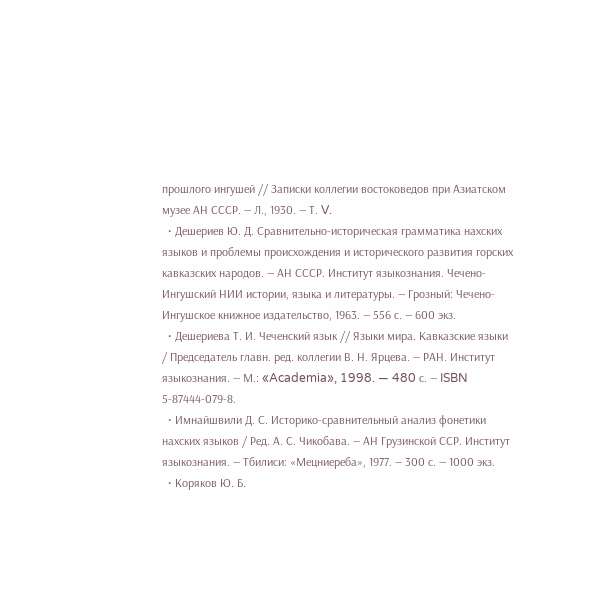прошлого ингушей // Записки коллегии востоковедов при Азиатском музее АН СССР. — Л., 1930. — Т. V.
  • Дешериев Ю. Д. Сравнительно-историческая грамматика нахских языков и проблемы происхождения и исторического развития горских кавказских народов. — АН СССР. Институт языкознания. Чечено-Ингушский НИИ истории, языка и литературы. — Грозный: Чечено-Ингушское книжное издательство, 1963. — 556 с. — 600 экз.
  • Дешериева Т. И. Чеченский язык // Языки мира. Кавказские языки / Председатель главн. ред. коллегии В. Н. Ярцева. — РАН. Институт языкознания. — М.: «Academia», 1998. — 480 с. — ISBN 5-87444-079-8.
  • Имнайшвили Д. С. Историко-сравнительный анализ фонетики нахских языков / Ред. А. С. Чикобава. — АН Грузинской ССР. Институт языкознания. — Тбилиси: «Мецниереба», 1977. — 300 с. — 1000 экз.
  • Коряков Ю. Б.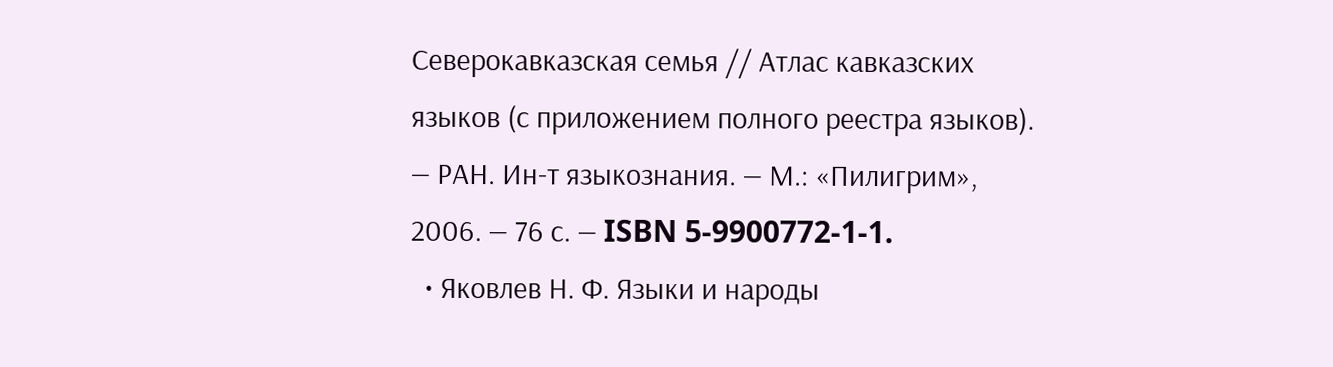Северокавказская семья // Атлас кавказских языков (с приложением полного реестра языков). — РАН. Ин-т языкознания. — М.: «Пилигрим», 2006. — 76 с. — ISBN 5-9900772-1-1.
  • Яковлев Н. Ф. Языки и народы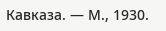Кавказа. — М., 1930.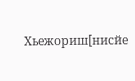Хьежориш[нисйе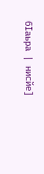бӀаьра | нисйе]